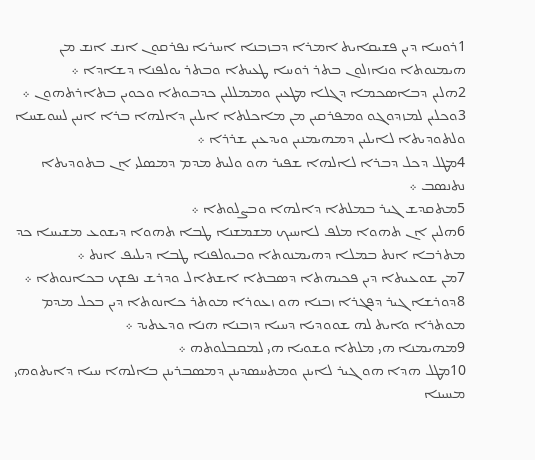1ܪܘܚܐ ܕܝܢ ܦܫܝܩܐܝܬ ܐܡܪܐ ܕܒܙܒܢܐ ܐܚܪܝܐ ܢܦܪܩܘܢ ܐܢܫ ܐܢܫ ܡܢ ܗܝܡܢܘܬܐ ܘܢܐܙܠܘܢ ܒܬܪ ܪܘܚܐ ܛܥܝܬܐ ܘܒܬܪ ܝܘܠܦܢܐ ܕܫܐܕܐ ܀
2ܗܠܝܢ ܕܒܐܤܟܡܐ ܕܓܠܐ ܡܛܥܝܢ ܘܡܡܠܠܝܢ ܟܕܒܘܬܐ ܘܟܘܝܢ ܒܬܐܪܬܗܘܢ ܀
3ܘܟܠܝܢ ܠܡܙܕܘܓܘ ܘܡܦܪܩܝܢ ܡܢ ܡܐܟܠܬܐ ܐܝܠܝܢ ܕܐܠܗܐ ܒܪܐ ܐܢܝܢ ܠܚܘܫܚܐ ܘܠܬܘܕܝܬܐ ܠܐܝܠܝܢ ܕܡܗܝܡܢܝܢ ܘܝܕܥܝܢ ܫܪܪܐ ܀
4ܡܛܠ ܕܟܠ ܕܒܪܐ ܠܐܠܗܐ ܫܦܝܪ ܗܘ ܘܠܝܬ ܡܕܡ ܕܡܤܠܝ ܐܢ ܒܬܘܕܝܬܐ ܢܬܢܤܒ ܀
5ܡܬܩܕܫ ܓܝܪ ܒܡܠܬܐ ܕܐܠܗܐ ܘܒܨܠܘܬܐ ܀
6ܗܠܝܢ ܐܢ ܬܗܘܐ ܡܠܦ ܠܐܚܝܟ ܡܫܡܫܢܐ ܛܒܐ ܬܗܘܐ ܕܝܫܘܥ ܡܫܝܚܐ ܟܕ ܡܬܪܒܐ ܐܢܬ ܒܡܠܐ ܕܗܝܡܢܘܬܐ ܘܒܝܘܠܦܢܐ ܛܒܐ ܕܝܠܝܦ ܐܢܬ ܀
7ܡܢ ܫܘܥܝܬܐ ܕܝܢ ܦܟܝܗܬܐ ܕܤܒܬܐ ܐܫܬܐܠ ܘܕܪܫ ܢܦܫܟ ܒܟܐܢܘܬܐ ܀
8ܕܘܪܫܐ ܓܝܪ ܕܦܓܪܐ ܙܒܢܐ ܗܘ ܙܥܘܪܐ ܡܘܬܪ ܟܐܢܘܬܐ ܕܝܢ ܒܟܠ ܡܕܡ ܡܘܬܪܐ ܘܐܝܬ ܠܗ ܫܘܘܕܝܐ ܕܚܝܐ ܕܙܒܢܐ ܗܢܐ ܘܕܥܬܝܕ ܀
9ܡܗܝܡܢܐ ܗܝ ܡܠܬܐ ܘܫܘܝܐ ܗܝ ܠܡܩܒܠܘܬܗ ܀
10ܡܛܠ ܗܕܐ ܗܘ ܓܝܪ ܠܐܝܢܢ ܘܡܬܚܤܕܝܢܢ ܕܡܤܒܪܝܢܢ ܒܐܠܗܐ ܚܝܐ ܕܐܝܬܘܗܝ ܡܚܝܢܐ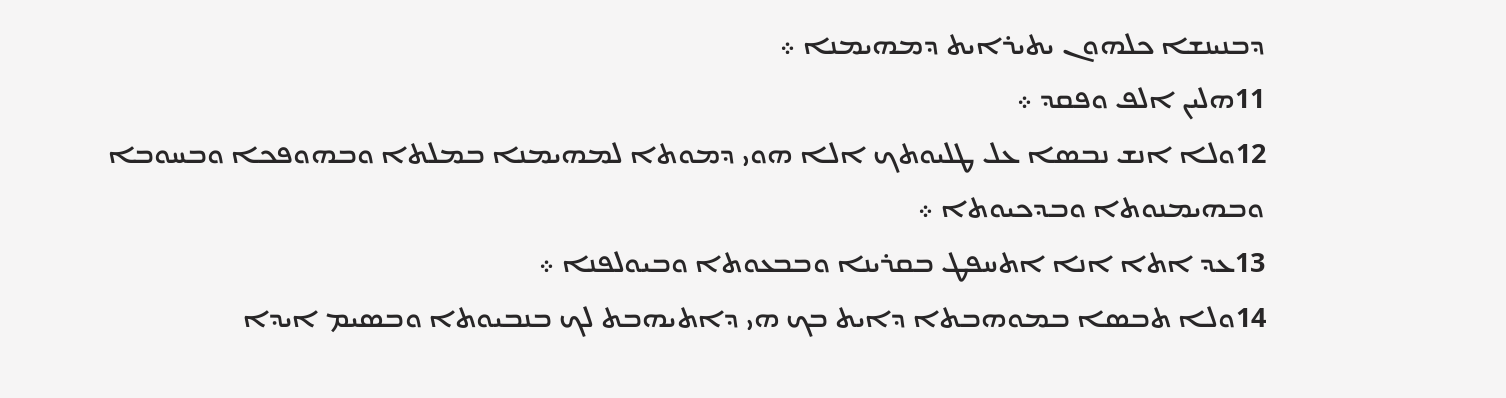ܕܒܢܝܢܫܐ ܟܠܗܘܢ ܝܬܝܪܐܝܬ ܕܡܗܝܡܢܐ ܀
11ܗܠܝܢ ܐܠܦ ܘܦܩܕ ܀
12ܘܠܐ ܐܢܫ ܢܒܤܐ ܥܠ ܛܠܝܘܬܟ ܐܠܐ ܗܘܝ ܕܡܘܬܐ ܠܡܗܝܡܢܐ ܒܡܠܬܐ ܘܒܗܘܦܟܐ ܘܒܚܘܒܐ ܘܒܗܝܡܢܘܬܐ ܘܒܕܟܝܘܬܐ ܀
13ܥܕ ܐܬܐ ܐܢܐ ܐܬܚܦܛ ܒܩܪܝܢܐ ܘܒܒܥܘܬܐ ܘܒܝܘܠܦܢܐ ܀
14ܘܠܐ ܬܒܤܐ ܒܡܘܗܒܬܐ ܕܐܝܬ ܒܟ ܗܝ ܕܐܬܝܗܒܬ ܠܟ ܒܢܒܝܘܬܐ ܘܒܤܝܡ ܐܝܕܐ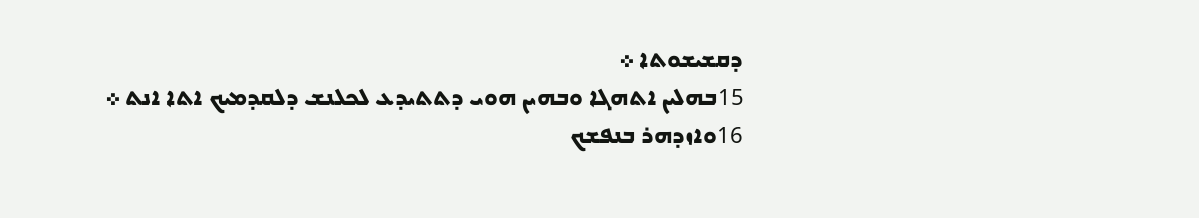ܕܩܫܝܫܘܬܐ ܀
15ܒܗܠܝܢ ܐܬܗܓܐ ܘܒܗܝܢ ܗܘܝ ܕܬܬܝܕܥ ܠܟܠܢܫ ܕܠܩܕܡܝܟ ܐܬܐ ܐܢܬ ܀
16ܘܐܙܕܗܪ ܒܢܦܫܟ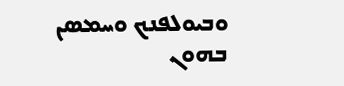ܘܒܝܘܠܦܢܟ ܘܚܡܤܢ ܒܗܘܢ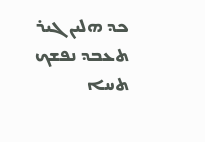ܟܕ ܗܠܝܢ ܓܝܪ ܬܥܒܕ ܢܦܫܟ ܬܚܐ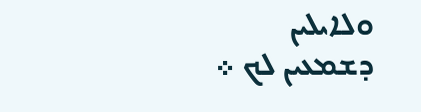ܘܠܐܝܠܝܢ ܕܫܡܥܝܢ ܠܟ ܀